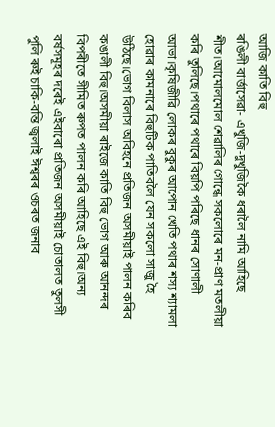আজি কাতি বিহু
ৰঙিলী বাৰ্ত্তাসেৱা- এখুজি-দুখুজিকৈ ধৰালৈ নামি আহিছে শীত।আমোলমোল শেৱালিৰ গোন্ধে সকলোৰে মন-প্ৰাণ মতলীয়া কৰি তুলিছে।পথাৰে পথাৰে বিয়পি পৰিছে ধানৰ সোণালী আভা।কৃষিজীৱি লোকৰ বুকুৰ আপোন খেতি পথাৰ শস্য শ্যামলা হোৱাৰ কামনাৰে বিহুটিক পাতিবলৈ যেন সকলো সাজু হৈ উঠিছে।ভোগ বিলাস অবিহনে প্ৰতিজন অসমীয়াই পালন কৰিব কঙালী বিহু।অসমীয়া ৰাইজে কাতি বিহু ভোগ আৰু আনন্দৰ বিপৰীতে সীমিত ৰুপত পালন কৰি আহিছে এই বিহু।অন্য বৰ্ষসমূহৰ দৰেই এইবাৰো প্ৰতিজন অসমীয়াই চোতালত তুলসী পুলি ৰুই চাকি-বন্তি জ্বলাই ঈশ্বৰৰ ওচৰত জনাব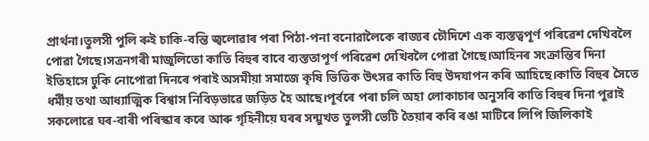প্রার্থনা।তুলসী পুলি ৰুই চাকি-বন্তি জ্বলোৱাৰ পৰা পিঠা-পনা বনোৱালৈকে ৰাজ্যৰ চৌদিশে এক ব্যস্তত্বপূৰ্ণ পৰিৱেশ দেখিবলৈ পোৱা গৈছে।সত্ৰনগৰী মাজুলিতো কাতি বিহুৰ বাবে ব্যস্ততাপূৰ্ণ পৰিৱেশ দেখিবলৈ পোৱা গৈছে।আহিনৰ সংক্ৰান্তিৰ দিনা ইতিহাসে ঢুকি নোপোৱা দিনৰে পৰাই অসমীয়া সমাজে কৃষি ভিত্তিক উৎসৱ কাতি বিহু উদযাপন কৰি আহিছে।কাতি বিহুৰ সৈতে ধৰ্মীয় তথা আধ্যাত্মিক বিশ্বাস নিবিড়ভাৱে জড়িত হৈ আছে।পূৰ্বৰে পৰা চলি অহা লোকাচাৰ অনুসৰি কাতি বিহুৰ দিনা পুৱাই সকলোৱে ঘৰ-বাৰী পৰিস্কাৰ কৰে আৰু গৃহিনীয়ে ঘৰৰ সন্মুখত তুলসী ভেটি তৈয়াৰ কৰি ৰঙা মাটিৰে লিপি জিলিকাই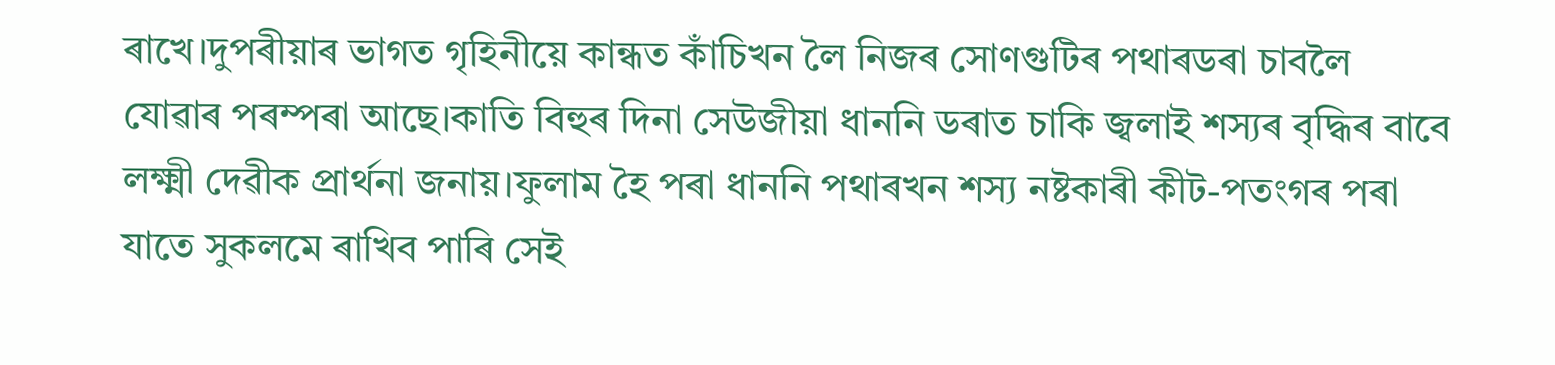ৰাখে।দুপৰীয়াৰ ভাগত গৃহিনীয়ে কান্ধত কাঁচিখন লৈ নিজৰ সোণগুটিৰ পথাৰডৰা চাবলৈ যোৱাৰ পৰম্পৰা আছে।কাতি বিহুৰ দিনা সেউজীয়া ধাননি ডৰাত চাকি জ্বলাই শস্যৰ বৃদ্ধিৰ বাবে লক্ষ্মী দেৱীক প্ৰাৰ্থনা জনায়।ফুলাম হৈ পৰা ধাননি পথাৰখন শস্য নষ্টকাৰী কীট-পতংগৰ পৰা যাতে সুকলমে ৰাখিব পাৰি সেই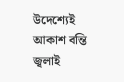উদেশ্যেই আকাশ বন্তি জ্বলাই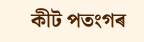কীট পতংগৰ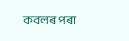কবলৰ পৰা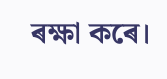ৰক্ষা কৰে।